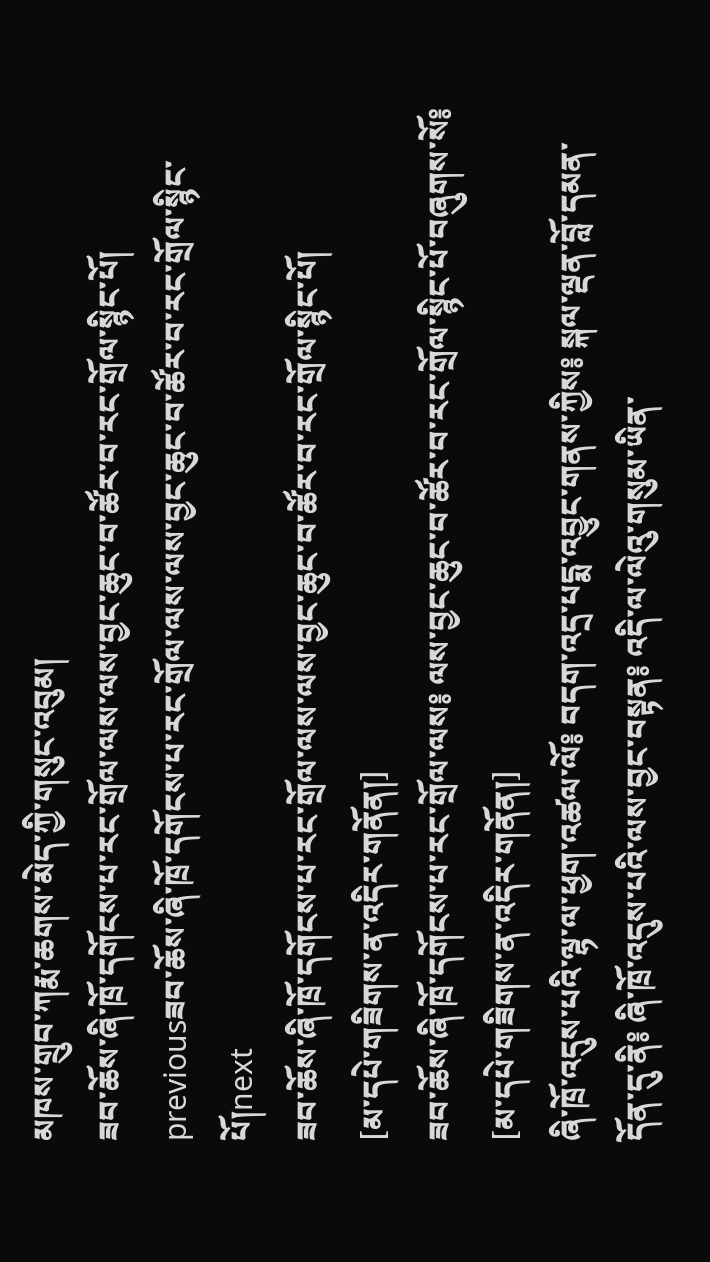མཁས་གྲུབ་ཀརྨ་ཆགས་མེད་ཀྱི་གསུང་འབུམ།
ཟབ་ཆོས་ཞི་ཁྲོ་དགོངས་པ་རང་གྲོལ་ལས་ལས་བྱང་ཆུང་བ་ཚོར་བ་རང་གྲོལ་སྙིང་པོ།
previousཟབ་ཆོས་ཞི་ཁྲོ་དགོངས་པ་རང་གྲོལ་ལས་ལས་བྱང་ཆུང་བ་ཚོར་བ་རང་གྲོལ་སྙིང་པོ།next
ཟབ་ཆོས་ཞི་ཁྲོ་དགོངས་པ་རང་གྲོལ་ལས་ལས་བྱང་ཆུང་བ་ཚོར་བ་རང་གྲོལ་སྙིང་པོ།
[མ་དཔེ་གཟིགས་ན་འདིར་གནོན།]
ཟབ་ཆོས་ཞི་ཁྲོ་དགོངས་པ་རང་གྲོལ་ལས༔ ལས་བྱང་ཆུང་བ་ཚོར་བ་རང་གྲོལ་སྙིང་པོ་བཞུགས་སོ༔
[མ་དཔེ་གཟིགས་ན་འདིར་གནོན།]
ཞི་ཁྲོ་འདུས་པའི་ལྷ་ལ་ཕྱག་འཚལ་ལོ༔ བདག་འདྲ་པདྨ་འབྱུང་གནས་ཀྱིས༔ སྐལ་ལྡན་བློ་དམན་དོན་དུ་ནི༔ ཞི་ཁྲོ་འདུས་པའི་ལས་བྱང་བསྟན༔ འདི་ལ་ལེའུ་གསུམ་ཡིན་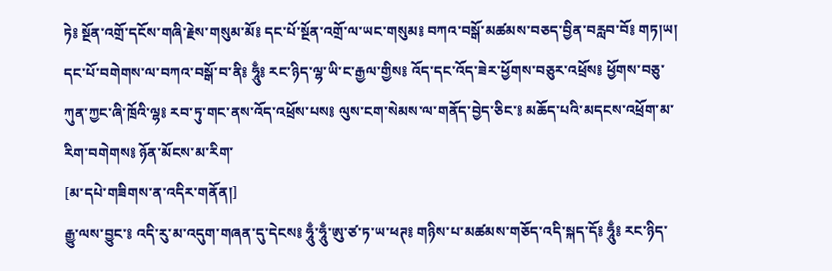ཏེ༔ སྔོན་འགྲོ་དངོས་གཞི་རྗེས་གསུམ་མོ༔ དང་པོ་སྔོན་འགྲོ་ལ་ཡང་གསུམ༔ བཀའ་བསྒོ་མཚམས་བཅད་བྱིན་བརླབ་བོ༔ གཏ།ཡ། དང་པོ་བགེགས་ལ་བཀའ་བསྒོ་བ་ནི༔ ཧཱུྃ༔ རང་ཉིད་ལྷ་ཡི་ང་རྒྱལ་གྱིས༔ འོད་དང་འོད་ཟེར་ཕྱོགས་བཅུར་འཕྲོས༔ ཕྱོགས་བཅུ་ཀུན་ཀྱང་ཞི་ཁྲོའི་ལྷ༔ རབ་ཏུ་གང་ནས་འོད་འཕྲོས་པས༔ ལུས་ངག་སེམས་ལ་གནོད་བྱེད་ཅིང་༔ མཆོད་པའི་མདངས་འཕྲོག་མ་རིག་བགེགས༔ ཉོན་མོངས་མ་རིག་
[མ་དཔེ་གཟིགས་ན་འདིར་གནོན།]
རྒྱུ་ལས་བྱུང་༔ འདི་རུ་མ་འདུག་གཞན་དུ་དེངས༔ ཧཱུྃ་ཧཱུྃ་ཨུ་ཙ་ཏ་ཡ་ཕཊ༔ གཉིས་པ་མཚམས་གཅོད་འདི་སྐད་དོ༔ ཧཱུྃ༔ རང་ཉིད་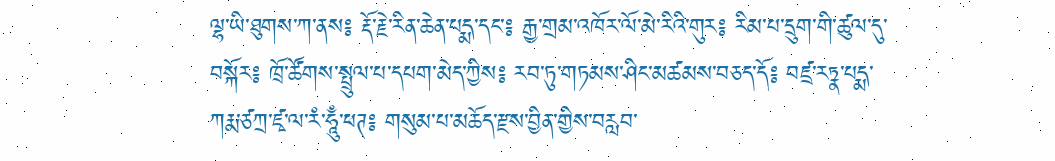ལྷ་ཡི་ཐུགས་ཀ་ནས༔ རྡོ་རྗེ་རིན་ཆེན་པདྨ་དང་༔ རྒྱ་གྲམ་འཁོར་ལོ་མེ་རིའི་གུར༔ རིམ་པ་དྲུག་གི་ཚུལ་དུ་བསྐོར༔ ཁྲོ་ཚོགས་སྤྲུལ་པ་དཔག་མེད་ཀྱིས༔ རབ་ཏུ་གཏམས་ཤིང་མཚམས་བཅད་དོ༔ བཛྲ་རཏྣ་པདྨ་ཀརྨ་ཙཀྲ་ཛྭ་ལ་རཾ་ཧཱུྃ་ཕཊ༔ གསུམ་པ་མཆོད་རྫས་བྱིན་གྱིས་བརླབ་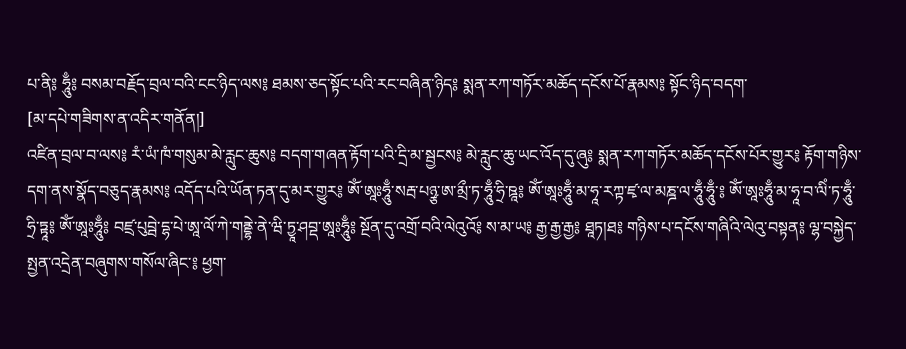པ་ནི༔ ཧཱུྃ༔ བསམ་བརྗོད་བྲལ་བའི་ངང་ཉིད་ལས༔ ཐམས་ཅད་སྟོང་པའི་རང་བཞིན་ཉིད༔ སྨན་རཀ་གཏོར་མཆོད་དངོས་པོ་རྣམས༔ སྟོང་ཉིད་བདག་
[མ་དཔེ་གཟིགས་ན་འདིར་གནོན།]
འཛིན་བྲལ་བ་ལས༔ རཾ་ཡཾ་ཁཾ་གསུམ་མེ་རླུང་ཆུས༔ བདག་གཞན་རྟོག་པའི་དྲི་མ་སྦྱངས༔ མེ་རླུང་ཆུ་ཡང་འོད་དུ་ཞུ༔ སྨན་རཀ་གཏོར་མཆོད་དངོས་པོར་གྱུར༔ རྟོག་གཉིས་དག་ནས་སྣོད་བཅུད་རྣམས༔ འདོད་པའི་ཡོན་ཏན་དུ་མར་གྱུར༔ ཨོཾ་ཨཱཿཧཱུྃ་སརྦ་པཉྩ་ཨ་མྲྀ་ཏ་ཧཱུྃ་ཧྲི་ཋཱ༔ ཨོཾ་ཨཱཿཧཱུྃ་མ་ཧཱ་རཀྟ་ཛྭ་ལ་མཎྜ་ལ་ཧཱུྃ་ཧཱུྃ་༔ ཨོཾ་ཨཱཿཧཱུྃ་མ་ཧཱ་བ་ལིཾ་ཏ་ཧཱུྃ་ཧྲི་ཏྟཱ༔ ཨོཾ་ཨཱཿཧཱུྃ༔ བཛྲ་པུབྦེ་དྷ་པེ་ཨཱ་ལོ་ཀེ་གནྡྷེ་ནེ་ཝི་ཏྱཱ་ཤབྡ་ཨཱཿཧཱུྃ༔ སྔོན་དུ་འགྲོ་བའི་ལེའུའོ༔ ས་མ་ཡ༔ རྒྱ་རྒྱ་རྒྱ༔ ཐཱཏ།ཐ༔ གཉིས་པ་དངོས་གཞིའི་ལེའུ་བསྟན༔ ལྷ་བསྐྱེད་སྤྱན་འདྲེན་བཞུགས་གསོལ་ཞིང་༔ ཕྱག་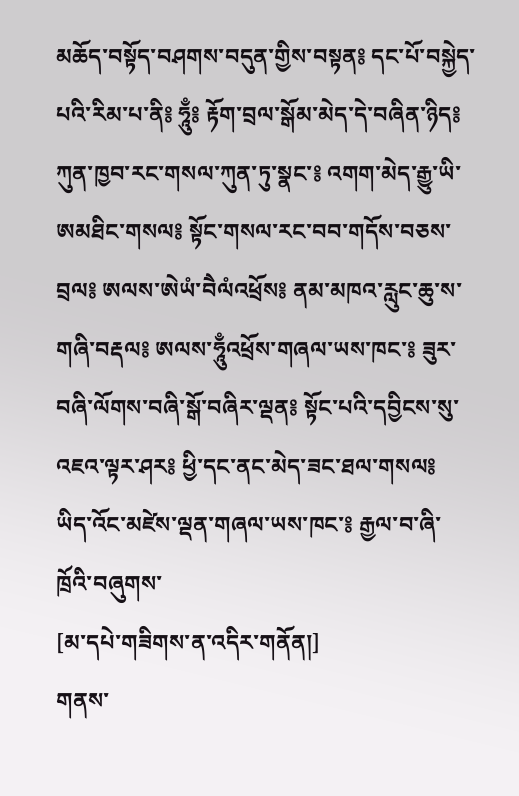མཆོད་བསྟོད་བཤགས་བདུན་གྱིས་བསྟན༔ དང་པོ་བསྐྱེད་པའི་རིམ་པ་ནི༔ ཧཱུྃ༔ རྟོག་བྲལ་སྒོམ་མེད་དེ་བཞིན་ཉིད༔ ཀུན་ཁྱབ་རང་གསལ་ཀུན་ཏུ་སྣང་༔ འགག་མེད་རྒྱུ་ཡི་ཨམཐིང་གསལ༔ སྟོང་གསལ་རང་བབ་གདོས་བཅས་བྲལ༔ ཨལས་ཨེཡཾ་བཻལཾའཕྲོས༔ ནམ་མཁའ་རླུང་ཆུ་ས་གཞི་བརྡལ༔ ཨལས་ཧཱུྃའཕྲོས་གཞལ་ཡས་ཁང་༔ ཟུར་བཞི་ལོགས་བཞི་སྒོ་བཞིར་ལྡན༔ སྟོང་པའི་དབྱིངས་སུ་འཇའ་ལྟར་ཤར༔ ཕྱི་དང་ནང་མེད་ཟང་ཐལ་གསལ༔ ཡིད་འོང་མཛེས་ལྡན་གཞལ་ཡས་ཁང་༔ རྒྱལ་བ་ཞི་ཁྲོའི་བཞུགས་
[མ་དཔེ་གཟིགས་ན་འདིར་གནོན།]
གནས་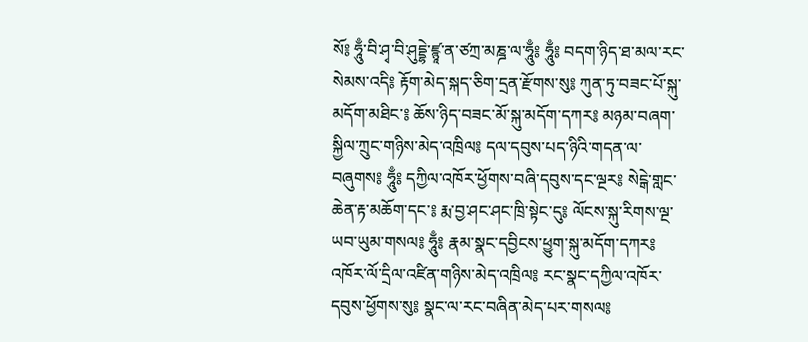སོ༔ ཧཱུྃ་བི་ཤྭ་བི་ཤུདྡྷེ་ཛྙཱ་ན་ཙཀྲ་མཎྜ་ལ་ཧཱུྃ༔ ཧཱུྃ༔ བདག་ཉིད་ཐ་མལ་རང་སེམས་འདི༔ རྟོག་མེད་སྐད་ཅིག་དྲན་རྫོགས་སུ༔ ཀུན་ཏུ་བཟང་པོ་སྐུ་མདོག་མཐིང་༔ ཆོས་ཉིད་བཟང་མོ་སྐུ་མདོག་དཀར༔ མཉམ་བཞག་སྐྱིལ་ཀྲུང་གཉིས་མེད་འཁྲིལ༔ དལ་དབུས་པད་ཉིའི་གདན་ལ་བཞུགས༔ ཧཱུྃ༔ དཀྱིལ་འཁོར་ཕྱོགས་བཞི་དབུས་དང་ལྔར༔ སེངྒེ་གླང་ཆེན་རྟ་མཆོག་དང་༔ རྨ་བྱ་ཤང་ཤང་ཁྲི་སྟེང་དུ༔ ལོངས་སྐུ་རིགས་ལྔ་ཡབ་ཡུམ་གསལ༔ ཧཱུྃ༔ རྣམ་སྣང་དབྱིངས་ཕྱུག་སྐུ་མདོག་དཀར༔ འཁོར་ལོ་དྲིལ་འཛིན་གཉིས་མེད་འཁྲིལ༔ རང་སྣང་དཀྱིལ་འཁོར་དབུས་ཕྱོགས་སུ༔ སྣང་ལ་རང་བཞིན་མེད་པར་གསལ༔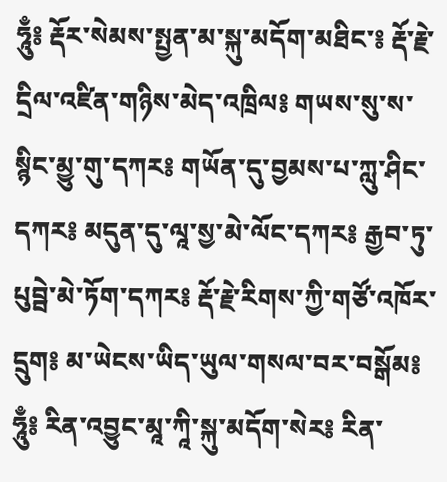ཧཱུྃ༔ རྡོར་སེམས་སྤྱན་མ་སྐུ་མདོག་མཐིང་༔ རྡོ་རྗེ་དྲིལ་འཛིན་གཉིས་མེད་འཁྲིལ༔ གཡས་སུ་ས་སྙིང་མྱུ་གུ་དཀར༔ གཡོན་དུ་བྱམས་པ་ཀླུ་ཤིང་དཀར༔ མདུན་དུ་ལཱ་སྱ་མེ་ལོང་དཀར༔ རྒྱབ་ཏུ་པུབྦེ་མེ་ཏོག་དཀར༔ རྡོ་རྗེ་རིགས་ཀྱི་གཙོ་འཁོར་དྲུག༔ མ་ཡེངས་ཡིད་ཡུལ་གསལ་བར་བསྒོམ༔ ཧཱུྃ༔ རིན་འབྱུང་མཱ་ཀཱི་སྐུ་མདོག་སེར༔ རིན་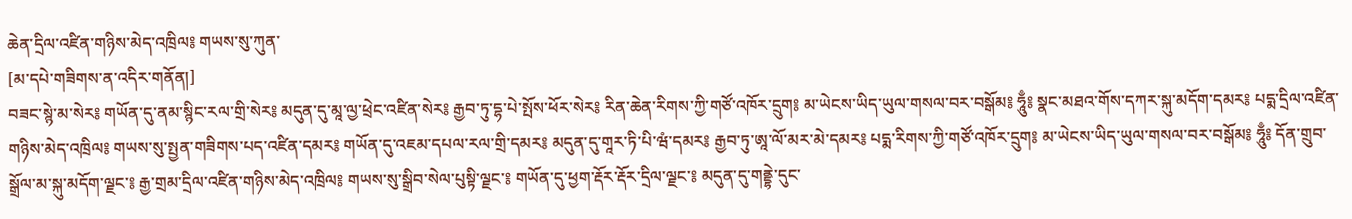ཆེན་དྲིལ་འཛིན་གཉིས་མེད་འཁྲིལ༔ གཡས་སུ་ཀུན་
[མ་དཔེ་གཟིགས་ན་འདིར་གནོན།]
བཟང་སྙེ་མ་སེར༔ གཡོན་དུ་ནམ་སྙིང་རལ་གྲི་སེར༔ མདུན་དུ་མཱ་ལྱ་ཕྲེང་འཛིན་སེར༔ རྒྱབ་ཏུ་དྷ་པེ་སྤོས་ཕོར་སེར༔ རིན་ཆེན་རིགས་ཀྱི་གཙོ་འཁོར་དྲུག༔ མ་ཡེངས་ཡིད་ཡུལ་གསལ་བར་བསྒོམ༔ ཧཱུྃ༔ སྣང་མཐའ་གོས་དཀར་སྐུ་མདོག་དམར༔ པདྨ་དྲིལ་འཛིན་གཉིས་མེད་འཁྲིལ༔ གཡས་སུ་སྤྱན་གཟིགས་པད་འཛིན་དམར༔ གཡོན་དུ་འཇམ་དཔལ་རལ་གྲི་དམར༔ མདུན་དུ་གཱར་ཏི་པི་ཝཾ་དམར༔ རྒྱབ་ཏུ་ཨཱ་ལོ་མར་མེ་དམར༔ པདྨ་རིགས་ཀྱི་གཙོ་འཁོར་དྲུག༔ མ་ཡེངས་ཡིད་ཡུལ་གསལ་བར་བསྒོམ༔ ཧཱུྃ༔ དོན་གྲུབ་སྒྲོལ་མ་སྐུ་མདོག་ལྗང་༔ རྒྱ་གྲམ་དྲིལ་འཛིན་གཉིས་མེད་འཁྲིལ༔ གཡས་སུ་སྒྲིབ་སེལ་པུསྟི་ལྗང་༔ གཡོན་དུ་ཕྱག་རྡོར་རྡོར་དྲིལ་ལྗང་༔ མདུན་དུ་གནྡྷེ་དུང་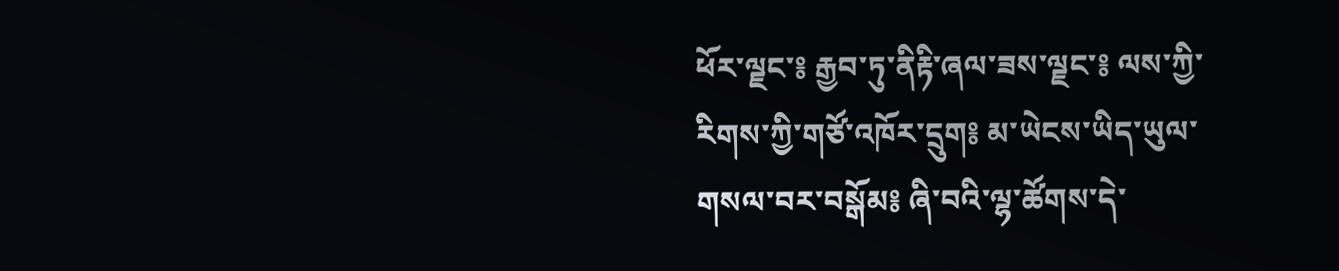ཕོར་ལྗང་༔ རྒྱབ་ཏུ་ནིརྟི་ཞལ་ཟས་ལྗང་༔ ལས་ཀྱི་རིགས་ཀྱི་གཙོ་འཁོར་དྲུག༔ མ་ཡེངས་ཡིད་ཡུལ་གསལ་བར་བསྒོམ༔ ཞི་བའི་ལྷ་ཚོགས་དེ་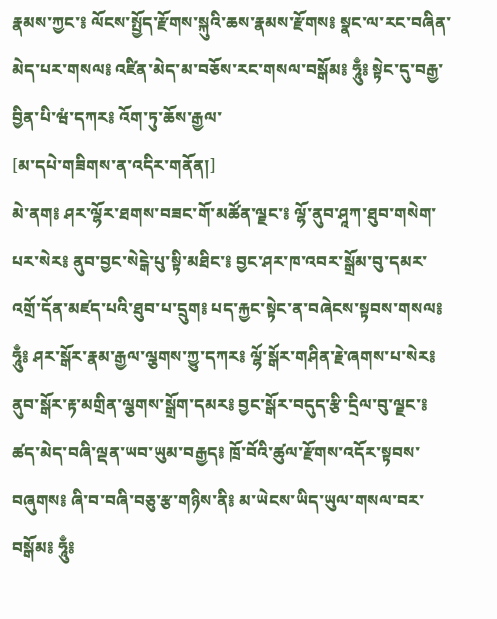རྣམས་ཀྱང་༔ ལོངས་སྤྱོད་རྫོགས་སྐུའི་ཆས་རྣམས་རྫོགས༔ སྣང་ལ་རང་བཞིན་མེད་པར་གསལ༔ འཛིན་མེད་མ་བཅོས་རང་གསལ་བསྒོམ༔ ཧཱུྃ༔ སྟེང་དུ་བརྒྱ་བྱིན་པི་ཝཾ་དཀར༔ འོག་ཏུ་ཆོས་རྒྱལ་
[མ་དཔེ་གཟིགས་ན་འདིར་གནོན།]
མེ་ནག༔ ཤར་ལྷོར་ཐགས་བཟང་གོ་མཚོན་ལྗང་༔ ལྷོ་ནུབ་ཤཱཀ་ཐུབ་གསེག་པར་སེར༔ ནུབ་བྱང་སེངྒེ་པུ་སྟི་མཐིང་༔ བྱང་ཤར་ཁ་འབར་སྒྲོམ་བུ་དམར་འགྲོ་དོན་མཛད་པའི་ཐུབ་པ་དྲུག༔ པད་རྐྱང་སྟེང་ན་བཞེངས་སྟབས་གསལ༔ ཧཱུྃ༔ ཤར་སྒོར་རྣམ་རྒྱལ་ལྕགས་ཀྱུ་དཀར༔ ལྷོ་སྒོར་གཤིན་རྗེ་ཞགས་པ་སེར༔ ནུབ་སྒོར་རྟ་མགྲིན་ལྕགས་སྒྲོག་དམར༔ བྱང་སྒོར་བདུད་རྩི་དྲིལ་བུ་ལྗང་༔ ཚད་མེད་བཞི་ལྡན་ཡབ་ཡུམ་བརྒྱད༔ ཁྲོ་བོའི་ཚུལ་རྫོགས་འདོར་སྟབས་བཞུགས༔ ཞི་བ་བཞི་བཅུ་རྩ་གཉིས་ནི༔ མ་ཡེངས་ཡིད་ཡུལ་གསལ་བར་བསྒོམ༔ ཧཱུྃ༔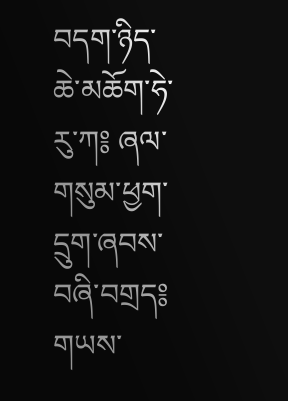བདག་ཉིད་ཆེ་མཆོག་ཧེ་རུ་ཀ༔ ཞལ་གསུམ་ཕྱག་དྲུག་ཞབས་བཞི་བགྲད༔ གཡས་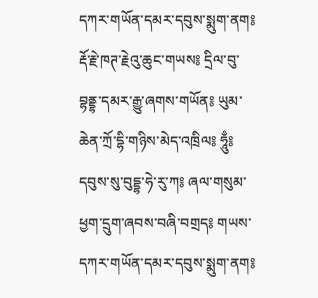དཀར་གཡོན་དམར་དབུས་སྨུག་ནག༔ རྡོ་རྗེ་ཁཊ་རྗེའུ་ཆུང་གཡས༔ དྲིལ་བུ་བྷནྡྷ་དམར་རྒྱུ་ཞགས་གཡོན༔ ཡུམ་ཆེན་ཀྲོ་དྷི་གཉིས་མེད་འཁྲིལ༔ ཧཱུྃ༔ དབུས་སུ་བུདྡྷ་ཧེ་རུ་ཀ༔ ཞལ་གསུམ་ཕྱག་དྲུག་ཞབས་བཞི་བགྲད༔ གཡས་དཀར་གཡོན་དམར་དབུས་སྨུག་ནག༔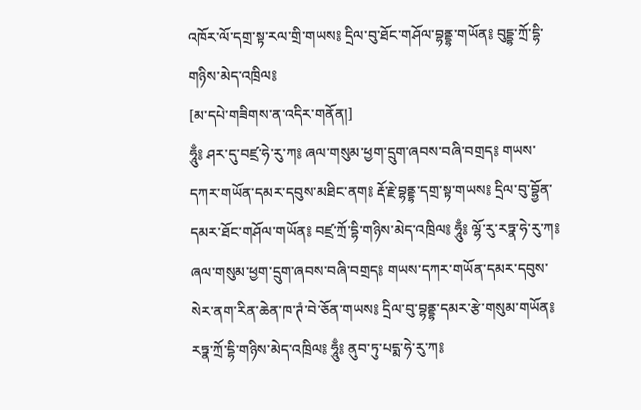འཁོར་ལོ་དགྲ་སྟ་རལ་གྲི་གཡས༔ དྲིལ་བུ་ཐོང་གཤོལ་བྷནྡྷ་གཡོན༔ བུདྡྷ་ཀྲོ་དྷི་གཉིས་མེད་འཁྲིལ༔
[མ་དཔེ་གཟིགས་ན་འདིར་གནོན།]
ཧཱུྃ༔ ཤར་དུ་བཛྲ་ཧེ་རུ་ཀ༔ ཞལ་གསུམ་ཕྱག་དྲུག་ཞབས་བཞི་བགྲད༔ གཡས་དཀར་གཡོན་དམར་དབུས་མཐིང་ནག༔ རྡོ་རྗེ་བྷནྡྷ་དགྲ་སྟ་གཡས༔ དྲིལ་བུ་བྷྱོན་དམར་ཐོང་གཤོལ་གཡོན༔ བཛྲ་ཀྲོ་དྷི་གཉིས་མེད་འཁྲིལ༔ ཧཱུྃ༔ ལྷོ་རུ་རཏྣ་ཧེ་རུ་ཀ༔ ཞལ་གསུམ་ཕྱག་དྲུག་ཞབས་བཞི་བགྲད༔ གཡས་དཀར་གཡོན་དམར་དབུས་སེར་ནག་རིན་ཆེན་ཁ་ཊཾ་བེ་ཅོན་གཡས༔ དྲིལ་བུ་བྷནྡྷ་དམར་རྩེ་གསུམ་གཡོན༔ རཏྣ་ཀྲོ་དྷི་གཉིས་མེད་འཁྲིལ༔ ཧཱུྃ༔ ནུབ་ཏུ་པདྨ་ཧེ་རུ་ཀ༔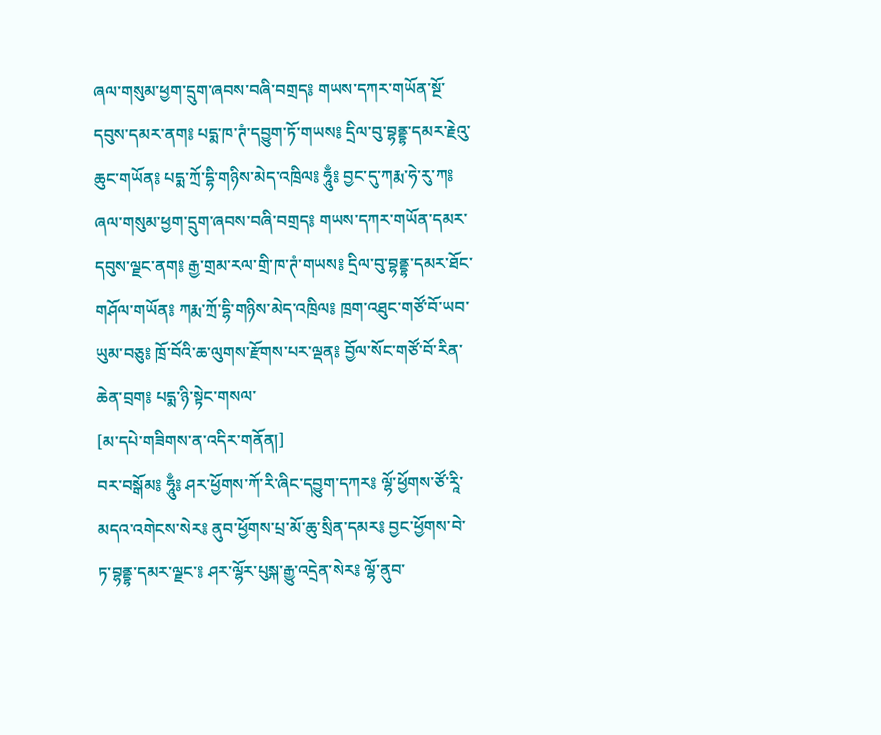ཞལ་གསུམ་ཕྱག་དྲུག་ཞབས་བཞི་བགྲད༔ གཡས་དཀར་གཡོན་སྔོ་དབུས་དམར་ནག༔ པདྨ་ཁ་ཊཾ་དབྱུག་ཏོ་གཡས༔ དྲིལ་བུ་བྷནྡྷ་དམར་རྗེའུ་ཆུང་གཡོན༔ པདྨ་ཀྲོ་དྷི་གཉིས་མེད་འཁྲིལ༔ ཧཱུྃ༔ བྱང་དུ་ཀརྨ་ཧེ་རུ་ཀ༔ ཞལ་གསུམ་ཕྱག་དྲུག་ཞབས་བཞི་བགྲད༔ གཡས་དཀར་གཡོན་དམར་དབུས་ལྗང་ནག༔ རྒྱ་གྲམ་རལ་གྲི་ཁ་ཊཾ་གཡས༔ དྲིལ་བུ་བྷནྡྷ་དམར་ཐོང་གཤོལ་གཡོན༔ ཀརྨ་ཀྲོ་དྷི་གཉིས་མེད་འཁྲིལ༔ ཁྲག་འཐུང་གཙོ་བོ་ཡབ་ཡུམ་བཅུ༔ ཁྲོ་བོའི་ཆ་ལུགས་རྫོགས་པར་ལྡན༔ བྱོལ་སོང་གཙོ་བོ་རིན་ཆེན་བྲག༔ པདྨ་ཉི་སྟེང་གསལ་
[མ་དཔེ་གཟིགས་ན་འདིར་གནོན།]
བར་བསྒོམ༔ ཧཱུྃ༔ ཤར་ཕྱོགས་ཀོ་རི་ཞིང་དབྱུག་དཀར༔ ལྷོ་ཕྱོགས་ཙོ་རཱི་མདའ་འགེངས་སེར༔ ནུབ་ཕྱོགས་པྲ་མོ་ཆུ་སྲིན་དམར༔ བྱང་ཕྱོགས་བེ་ཏ་བྷནྡྷ་དམར་ལྗང་༔ ཤར་ལྷོར་པུསྐ་རྒྱུ་འདྲེན་སེར༔ ལྷོ་ནུབ་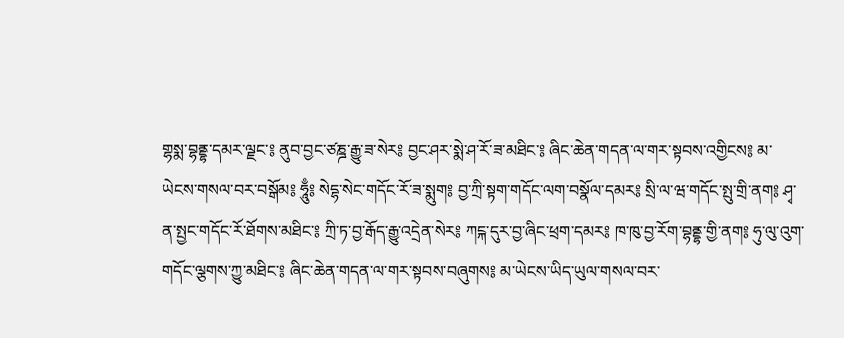གྷསྨ་བྷནྡྷ་དམར་ལྗང་༔ ནུབ་བྱང་ཙཎྜ་རྒྱུ་ཟ་སེར༔ བྱང་ཤར་སྨེ་ཤ་རོ་ཟ་མཐིང་༔ ཞིང་ཆེན་གདན་ལ་གར་སྟབས་འགྱིངས༔ མ་ཡེངས་གསལ་བར་བསྒོམ༔ ཧཱུྃ༔ སེདྷ་སེང་གདོང་རོ་ཟ་སྨུག༔ བྱ་ཀྲི་སྟག་གདོང་ལག་བསྣོལ་དམར༔ སྲི་ལ་ཝ་གདོང་སྤུ་གྲི་ནག༔ ཤྭ་ན་སྤྱང་གདོང་རོ་ཐོགས་མཐིང་༔ ཀྲི་ཏ་བྱ་རྒོད་རྒྱུ་འདྲེན་སེར༔ ཀངྐ་དུར་བྱ་ཞིང་ཕྲག་དམར༔ ཁ་ཁུ་བྱ་རོག་བྷནྡྷ་གྱི་ནག༔ ཧུ་ལུ་འུག་གདོང་ལྕགས་ཀྱུ་མཐིང་༔ ཞིང་ཆེན་གདན་ལ་གར་སྟབས་བཞུགས༔ མ་ཡེངས་ཡིད་ཡུལ་གསལ་བར་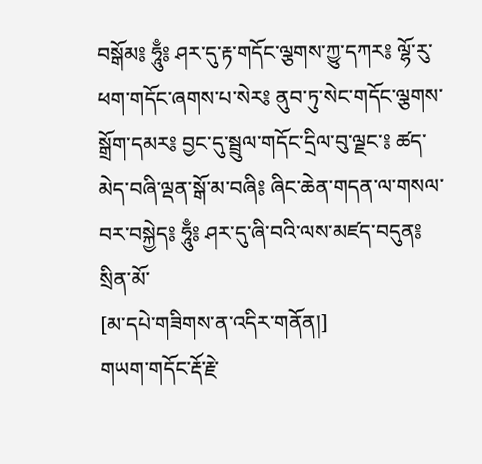བསྒོམ༔ ཧཱུྃ༔ ཤར་དུ་རྟ་གདོང་ལྕགས་ཀྱུ་དཀར༔ ལྷོ་རུ་ཕག་གདོང་ཞགས་པ་སེར༔ ནུབ་ཏུ་སེང་གདོང་ལྕགས་སྒྲོག་དམར༔ བྱང་དུ་སྦྲུལ་གདོང་དྲིལ་བུ་ལྗང་༔ ཚད་མེད་བཞི་ལྡན་སྒོ་མ་བཞི༔ ཞིང་ཆེན་གདན་ལ་གསལ་བར་བསྐྱེད༔ ཧཱུྃ༔ ཤར་དུ་ཞི་བའི་ལས་མཛད་བདུན༔ སྲིན་མོ་
[མ་དཔེ་གཟིགས་ན་འདིར་གནོན།]
གཡག་གདོང་རྡོ་རྗེ་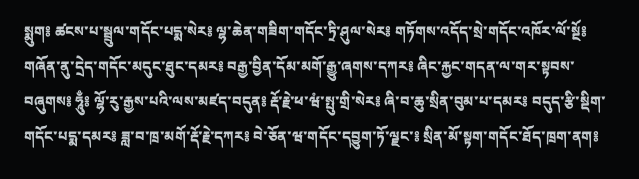སྨུག༔ ཚངས་པ་སྦྲུལ་གདོང་པདྨ་སེར༔ ལྷ་ཆེན་གཟིག་གདོང་ཏྲི་ཤུལ་སེར༔ གཏོགས་འདོད་སྲེ་གདོང་འཁོར་ལོ་སྔོ༔ གཞོན་ནུ་དྲེད་གདོང་མདུང་ཐུང་དམར༔ བརྒྱ་བྱིན་དོམ་མགོ་རྒྱུ་ཞགས་དཀར༔ ཞིང་རྐྱང་གདན་ལ་གར་སྟབས་བཞུགས༔ ཧཱུྃ༔ ལྷོ་རུ་རྒྱས་པའི་ལས་མཛད་བདུན༔ རྡོ་རྗེ་ཕ་ཝཾ་སྤུ་གྲི་སེར༔ ཞི་བ་ཆུ་སྲིན་བུམ་པ་དམར༔ བདུད་རྩི་སྡིག་གདོང་པདྨ་དམར༔ ཟླ་བ་ཁྲ་མགོ་རྡོ་རྗེ་དཀར༔ བེ་ཅོན་ཝ་གདོང་དབྱུག་ཏོ་ལྗང་༔ སྲིན་མོ་སྟག་གདོང་ཐོད་ཁྲག་ནག༔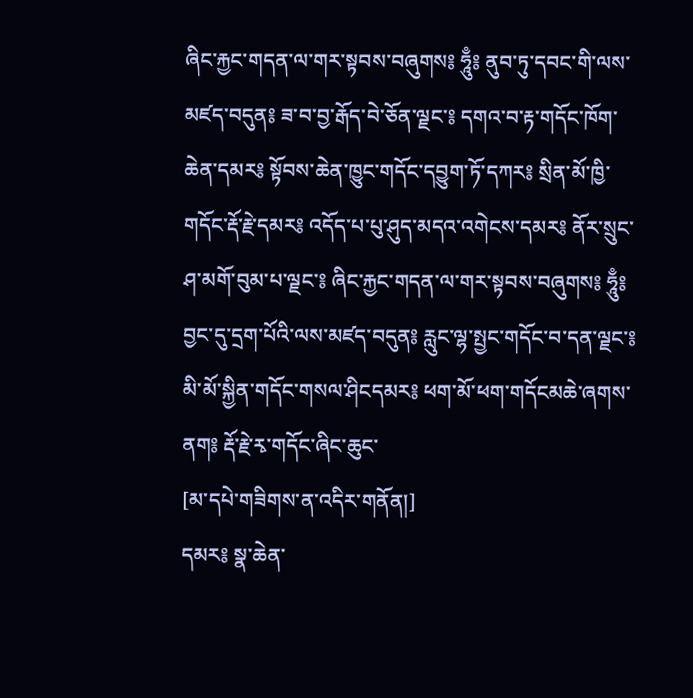ཞིང་རྐྱང་གདན་ལ་གར་སྟབས་བཞུགས༔ ཧཱུྃ༔ ནུབ་ཏུ་དབང་གི་ལས་མཛད་བདུན༔ ཟ་བ་བྱ་རྒོད་བེ་ཅོན་ལྗང་༔ དགའ་བ་རྟ་གདོང་ཁོག་ཆེན་དམར༔ སྟོབས་ཆེན་ཁྱུང་གདོང་དབྱུག་ཏོ་དཀར༔ སྲིན་མོ་ཁྱི་གདོང་རྡོ་རྗེ་དམར༔ འདོད་པ་པུ་ཤུད་མདའ་འགེངས་དམར༔ ནོར་སྲུང་ཤ་མགོ་བུམ་པ་ལྗང་༔ ཞིང་རྐྱང་གདན་ལ་གར་སྟབས་བཞུགས༔ ཧཱུྃ༔ བྱང་དུ་དྲག་པོའི་ལས་མཛད་བདུན༔ རླུང་ལྷ་སྤྱང་གདོང་བ་དན་ལྗང་༔ མི་མོ་སྐྱིན་གདོང་གསལ་ཤིངདམར༔ ཕག་མོ་ཕག་གདོངམཆེ་ཞགས་ནག༔ རྡོ་རྗེ་རྭ་གདོང་ཞིང་ཆུང་
[མ་དཔེ་གཟིགས་ན་འདིར་གནོན།]
དམར༔ སྣ་ཆེན་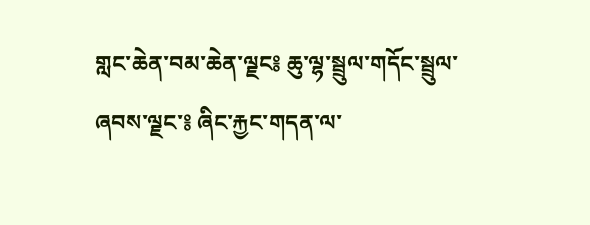གླང་ཆེན་བམ་ཆེན་ལྗང༔ ཆུ་ལྷ་སྦྲུལ་གདོང་སྦྲུལ་ཞབས་ལྗང་༔ ཞིང་རྐྱང་གདན་ལ་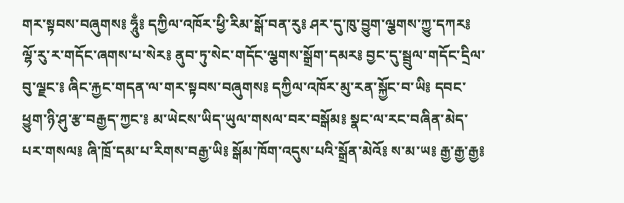གར་སྟབས་བཞུགས༔ ཧཱུྃ༔ དཀྱིལ་འཁོར་ཕྱི་རིམ་སྒོ་བན་རུ༔ ཤར་དུ་ཁུ་བྱུག་ལྕགས་ཀྱུ་དཀར༔ ལྷོ་རུ་ར་གདོང་ཞགས་པ་སེར༔ ནུབ་ཏུ་སེང་གདོང་ལྕགས་སྒྲོག་དམར༔ བྱང་དུ་སྦྲུལ་གདོང་དྲིལ་བུ་ལྗང་༔ ཞིང་རྐྱང་གདན་ལ་གར་སྟབས་བཞུགས༔ དཀྱིལ་འཁོར་མུ་རན་སྐྱོང་བ་ཡི༔ དབང་ཕྱུག་ཉི་ཤུ་རྩ་བརྒྱད་ཀྱང་༔ མ་ཡེངས་ཡིད་ཡུལ་གསལ་བར་བསྒོམ༔ སྣང་ལ་རང་བཞིན་མེད་པར་གསལ༔ ཞི་ཁྲོ་དམ་པ་རིགས་བརྒྱ་ཡི༔ སྒོམ་ཁོག་འདུས་པའི་སྒྲོན་མེའོ༔ ས་མ་ཡ༔ རྒྱ་རྒྱ་རྒྱ༔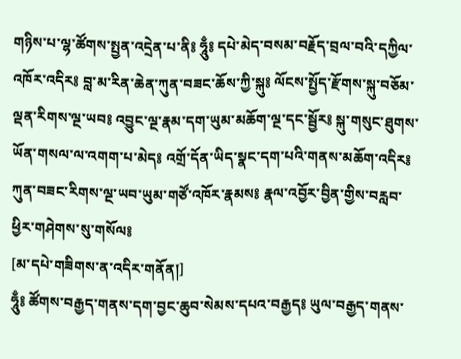གཉིས་པ་ལྷ་ཚོགས་སྤྱན་འདྲེན་པ་ནི༔ ཧཱུྃ༔ དཔེ་མེད་བསམ་བརྗོད་བྲལ་བའི་དཀྱིལ་འཁོར་འདིར༔ བླ་མ་རིན་ཆེན་ཀུན་བཟང་ཆོས་ཀྱི་སྐུ༔ ལོངས་སྤྱོད་རྫོགས་སྐུ་བཅོམ་ལྡན་རིགས་ལྔ་ཡབ༔ འབྱུང་ལྔ་རྣམ་དག་ཡུམ་མཆོག་ལྔ་དང་སྦྱོར༔ སྐུ་གསུང་ཐུགས་ཡོན་གསལ་ལ་འགག་པ་མེད༔ འགྲོ་དོན་ཡིད་སྣང་དག་པའི་གནས་མཆོག་འདིར༔ ཀུན་བཟང་རིགས་ལྔ་ཡབ་ཡུམ་གཙོ་འཁོར་རྣམས༔ རྣལ་འབྱོར་བྱིན་གྱིས་བརླབ་ཕྱིར་གཤེགས་སུ་གསོལ༔
[མ་དཔེ་གཟིགས་ན་འདིར་གནོན།]
ཧཱུྃ༔ ཚོགས་བརྒྱད་གནས་དག་བྱང་ཆུབ་སེམས་དཔའ་བརྒྱད༔ ཡུལ་བརྒྱད་གནས་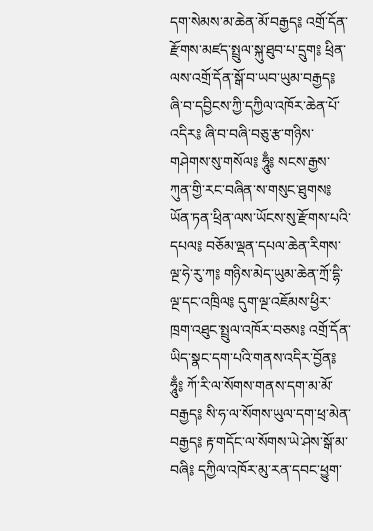དག་སེམས་མ་ཆེན་མོ་བརྒྱད༔ འགྲོ་དོན་རྫོགས་མཛད་སྤྲུལ་སྐུ་ཐུབ་པ་དྲུག༔ ཕྲིན་ལས་འགྲོ་དོན་སྒོ་བ་ཡབ་ཡུམ་བརྒྱད༔ ཞི་བ་དབྱིངས་ཀྱི་དཀྱིལ་འཁོར་ཆེན་པོ་འདིར༔ ཞི་བ་བཞི་བཅུ་རྩ་གཉིས་གཤེགས་སུ་གསོལ༔ ཧཱུྃ༔ སངས་རྒྱས་ཀུན་གྱི་རང་བཞིན་ས་གསུང་ཐུགས༔ ཡོན་ཏན་ཕྲིན་ལས་ཡོངས་སུ་རྫོགས་པའི་དཔལ༔ བཅོམ་ལྡན་དཔལ་ཆེན་རིགས་ལྔ་ཧེ་རུ་ཀ༔ གཉིས་མེད་ཡུམ་ཆེན་ཀྲོ་དྷི་ལྔ་དང་འཁྲིལ༔ དུག་ལྔ་འཇོམས་ཕྱིར་ཁྲག་འཐུང་སྤྲུལ་འཁོར་བཅས༔ འགྲོ་དོན་ཡིད་སྣང་དག་པའི་གནས་འདིར་བྱོན༔ ཧཱུྃ༔ ཀོ་རི་ལ་སོགས་གནས་དག་མ་མོ་བརྒྱད༔ སི་ཧ་ལ་སོགས་ཡུལ་དག་ཕྲ་མེན་བརྒྱད༔ རྟ་གདོང་ལ་སོགས་ཡེ་ཤེས་སྒོ་མ་བཞི༔ དཀྱིལ་འཁོར་མུ་རན་དབང་ཕྱུག་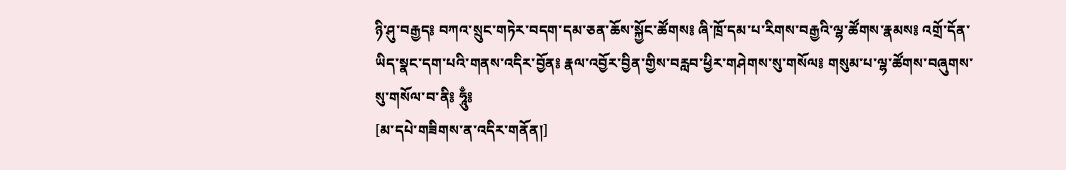ཉི་ཤུ་བརྒྱད༔ བཀའ་སྲུང་གཏེར་བདག་དམ་ཅན་ཆོས་སྐྱོང་ཚོགས༔ ཞི་ཁྲོ་དམ་པ་རིགས་བརྒྱའི་ལྷ་ཚོགས་རྣམས༔ འགྲོ་དོན་ཡིད་སྣང་དག་པའི་གནས་འདིར་བྱོན༔ རྣལ་འབྱོར་བྱིན་གྱིས་བརླབ་ཕྱིར་གཤེགས་སུ་གསོལ༔ གསུམ་པ་ལྷ་ཚོགས་བཞུགས་སུ་གསོལ་བ་ནི༔ ཧཱུྃ༔
[མ་དཔེ་གཟིགས་ན་འདིར་གནོན།]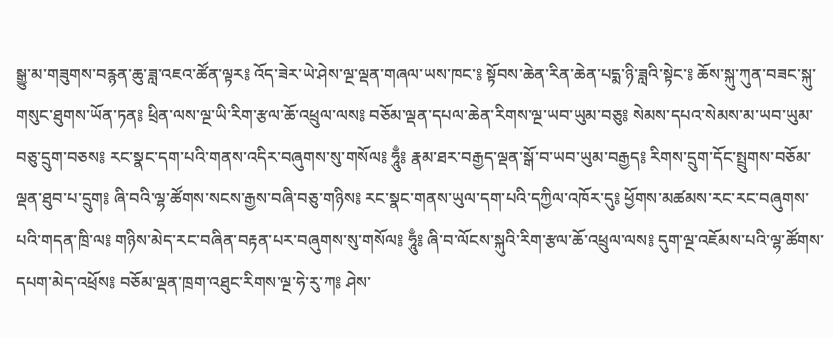སྒྱུ་མ་གཟུགས་བརྙན་ཆུ་ཟླ་འཇའ་ཚོན་ལྟར༔ འོད་ཟེར་ཡེ་ཤེས་ལྔ་ལྡན་གཞལ་ཡས་ཁང་༔ སྟོབས་ཆེན་རིན་ཆེན་པདྨ་ཉི་ཟླའི་སྟེང་༔ ཆོས་སྐུ་ཀུན་བཟང་སྐུ་གསུང་ཐུགས་ཡོན་ཏན༔ ཕྲིན་ལས་ལྔ་ཡི་རིག་རྩལ་ཆོ་འཕྲུལ་ལས༔ བཅོམ་ལྡན་དཔལ་ཆེན་རིགས་ལྔ་ཡབ་ཡུམ་བཅུ༔ སེམས་དཔའ་སེམས་མ་ཡབ་ཡུམ་བཅུ་དྲུག་བཅས༔ རང་སྣང་དག་པའི་གནས་འདིར་བཞུགས་སུ་གསོལ༔ ཧཱུྃ༔ རྣམ་ཐར་བརྒྱད་ལྡན་སྒོ་བ་ཡབ་ཡུམ་བརྒྱད༔ རིགས་དྲུག་དོང་སྤྲུགས་བཅོམ་ལྡན་ཐུབ་པ་དྲུག༔ ཞི་བའི་ལྷ་ཚོགས་སངས་རྒྱས་བཞི་བཅུ་གཉིས༔ རང་སྣང་གནས་ཡུལ་དག་པའི་དཀྱིལ་འཁོར་དུ༔ ཕྱོགས་མཚམས་རང་རང་བཞུགས་པའི་གདན་ཁྲི་ལ༔ གཉིས་མེད་རང་བཞིན་བརྟན་པར་བཞུགས་སུ་གསོལ༔ ཧཱུྃ༔ ཞི་བ་ལོངས་སྐུའི་རིག་རྩལ་ཆོ་འཕྲུལ་ལས༔ དུག་ལྔ་འཇོམས་པའི་ལྷ་ཚོགས་དཔག་མེད་འཕྲོས༔ བཅོམ་ལྡན་ཁྲག་འཐུང་རིགས་ལྔ་ཧེ་རུ་ཀ༔ ཤེས་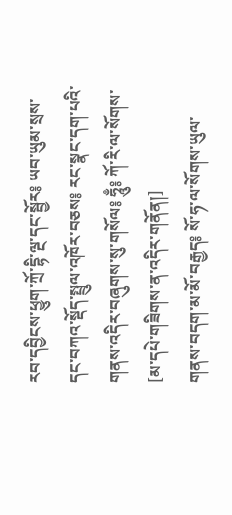རབ་དབྱིངས་ཕྱུག་ཀྲོ་དྷི་ལྔ་དང་སྦྱོར༔ ཡབ་ཡུམ་སྲས་དང་བཀའ་སྡོད་སྤྲུལ་འཁོར་བཅས༔ རང་སྣང་དག་པའི་གནས་འདིར་བཞུགས་སུ་གསོལ༔ ཧཱུྃ༔ ཀོ་རི་ལ་སོགས་
[མ་དཔེ་གཟིགས་ན་འདིར་གནོན།]
གནས་བདག་མ་མོ་བརྒྱད༔ སོ་ཧ་ལ་སོགས་ཡུལ་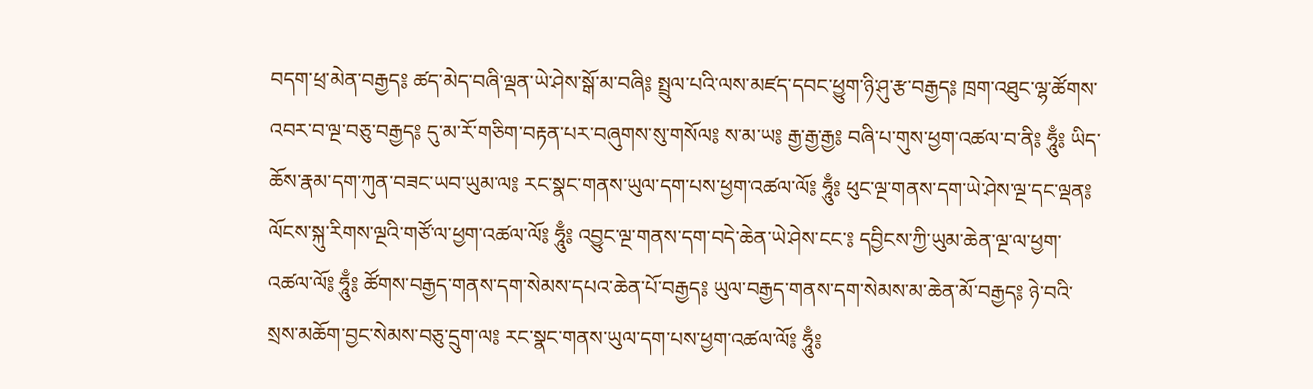བདག་ཕྲ་མེན་བརྒྱད༔ ཚད་མེད་བཞི་ལྡན་ཡེ་ཤེས་སྒོ་མ་བཞི༔ སྤྲུལ་པའི་ལས་མཛད་དབང་ཕྱུག་ཉི་ཤུ་རྩ་བརྒྱད༔ ཁྲག་འཐུང་ལྷ་ཚོགས་འབར་བ་ལྔ་བཅུ་བརྒྱད༔ དུ་མ་རོ་གཅིག་བརྟན་པར་བཞུགས་སུ་གསོལ༔ ས་མ་ཡ༔ རྒྱ་རྒྱ་རྒྱ༔ བཞི་པ་གུས་ཕྱག་འཚལ་བ་ནི༔ ཧཱུྃ༔ ཡིད་ཆོས་རྣམ་དག་ཀུན་བཟང་ཡབ་ཡུམ་ལ༔ རང་སྣང་གནས་ཡུལ་དག་པས་ཕྱག་འཚལ་ལོ༔ ཧཱུྃ༔ ཕུང་ལྔ་གནས་དག་ཡེ་ཤེས་ལྔ་དང་ལྡན༔ ལོངས་སྐུ་རིགས་ལྔའི་གཙོ་ལ་ཕྱག་འཚལ་ལོ༔ ཧཱུྃ༔ འབྱུང་ལྔ་གནས་དག་བདེ་ཆེན་ཡེ་ཤེས་ངང་༔ དབྱིངས་ཀྱི་ཡུམ་ཆེན་ལྔ་ལ་ཕྱག་འཚལ་ལོ༔ ཧཱུྃ༔ ཚོགས་བརྒྱད་གནས་དག་སེམས་དཔའ་ཆེན་པོ་བརྒྱད༔ ཡུལ་བརྒྱད་གནས་དག་སེམས་མ་ཆེན་མོ་བརྒྱད༔ ཉེ་བའི་སྲས་མཆོག་བྱང་སེམས་བཅུ་དྲུག་ལ༔ རང་སྣང་གནས་ཡུལ་དག་པས་ཕྱག་འཚལ་ལོ༔ ཧཱུྃ༔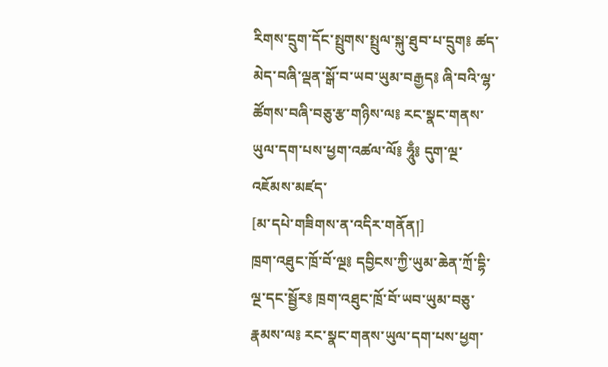རིགས་དྲུག་དོང་སྤྲུགས་སྤྲུལ་སྐུ་ཐུབ་པ་དྲུག༔ ཚད་མེད་བཞི་ལྡན་སྒོ་བ་ཡབ་ཡུམ་བརྒྱད༔ ཞི་བའི་ལྷ་ཚོགས་བཞི་བཅུ་རྩ་གཉིས་ལ༔ རང་སྣང་གནས་ཡུལ་དག་པས་ཕྱག་འཚལ་ལོ༔ ཧཱུྃ༔ དུག་ལྔ་འཇོམས་མཛད་
[མ་དཔེ་གཟིགས་ན་འདིར་གནོན།]
ཁྲག་འཐུང་ཁྲོ་བོ་ལྔ༔ དབྱིངས་ཀྱི་ཡུམ་ཆེན་ཀྲོ་དྷི་ལྔ་དང་སྦྱོར༔ ཁྲག་འཐུང་ཁྲོ་བོ་ཡབ་ཡུམ་བཅུ་རྣམས་ལ༔ རང་སྣང་གནས་ཡུལ་དག་པས་ཕྱག་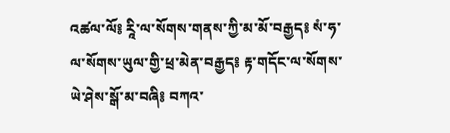འཚལ་ལོ༔ རཱི་ལ་སོགས་གནས་ཀྱི་མ་མོ་བརྒྱད༔ སཾ་ཧ་ལ་སོགས་ཡུལ་གྱི་ཕྲ་མེན་བརྒྱད༔ རྟ་གདོང་ལ་སོགས་ཡེ་ཤེས་སྒོ་མ་བཞི༔ བཀའ་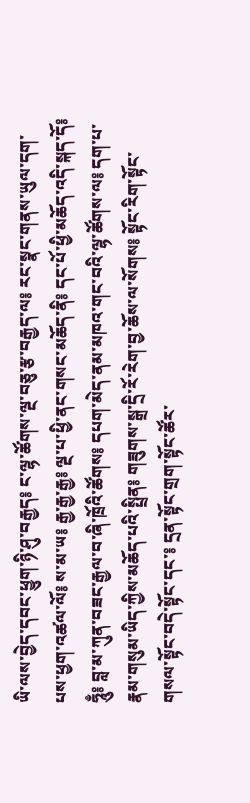ཡི་ལས་བྱེད་དབང་ཕྱུག་ཉི་ཤུ་བརྒྱད༔ ང་ལྷ་ཚོགས་ལྔ་བཅུ་རྩ་བརྒྱད་ལ༔ རང་སྣང་གནས་ཡུལ་དག་པས་ཕྱག་འཚལ་ལོ༔ ས་མ་ཡ༔ རྒྱ་རྒྱ་རྒྱ༔ ལྔ་པ་ཕྱི་ནང་གསང་མཆོད་ནི༔ དང་པོ་ཕྱི་མཆོད་འདི་སྐད་དོ༔ ཧཱུྃ༔ བླ་མ་ཀུན་བཟང་རྒྱལ་བ་ཞི་ཁྲོའི་ཚོགས༔ དཔག་མེད་ནམ་མཁའ་གང་བའི་ལྷ་ཚོགས་ལ༔ དག་པ་རྣམ་གསུམ་ཡིད་ཀྱིས་མཆོད་པའི་སྤྲིན༔ གཟུགས་སྒྲ་དྲི་རོ་རེག་བྱ་ཆོས་ལ་སོགས༔ སྟོང་རིག་སྟོང་གསལ་སྟོང་བདེ་སྟོང་དང་༔ དྲན་སྟོང་གྲག་སྟོང་ཚོར་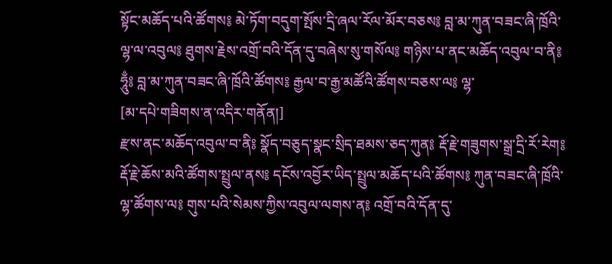སྟོང་མཆོད་པའི་ཚོགས༔ མེ་ཏོག་བདུག་སྤོས་དྲི་ཞལ་རོལ་མོར་བཅས༔ བླ་མ་ཀུན་བཟང་ཞི་ཁྲོའི་ལྷ་ལ་འབུལ༔ ཐུགས་རྗེས་འགྲོ་བའི་དོན་དུ་བཞེས་སུ་གསོལ༔ གཉིས་པ་ནང་མཆོད་འབུལ་བ་ནི༔ ཧཱུྃ༔ བླ་མ་ཀུན་བཟང་ཞི་ཁྲོའི་ཚོགས༔ རྒྱལ་བ་རྒྱ་མཚོའི་ཚོགས་བཅས་ལ༔ ལྷ་
[མ་དཔེ་གཟིགས་ན་འདིར་གནོན།]
རྫས་ནང་མཆོད་འབུལ་བ་ནི༔ སྣོད་བཅུད་སྣང་སྲིད་ཐམས་ཅད་ཀུན༔ རྡོ་རྗེ་གཟུགས་སྒྲ་དྲི་རོ་རེག༔ རྡོ་རྗེ་ཆོས་མའི་ཚོགས་སྤྲུལ་ནས༔ དངོས་འབྱོར་ཡིད་སྤྲུལ་མཆོད་པའི་ཚོགས༔ ཀུན་བཟང་ཞི་ཁྲོའི་ལྷ་ཚོགས་ལ༔ གུས་པའི་སེམས་ཀྱིས་འབུལ་ལགས་ན༔ འགྲོ་བའི་དོན་དུ་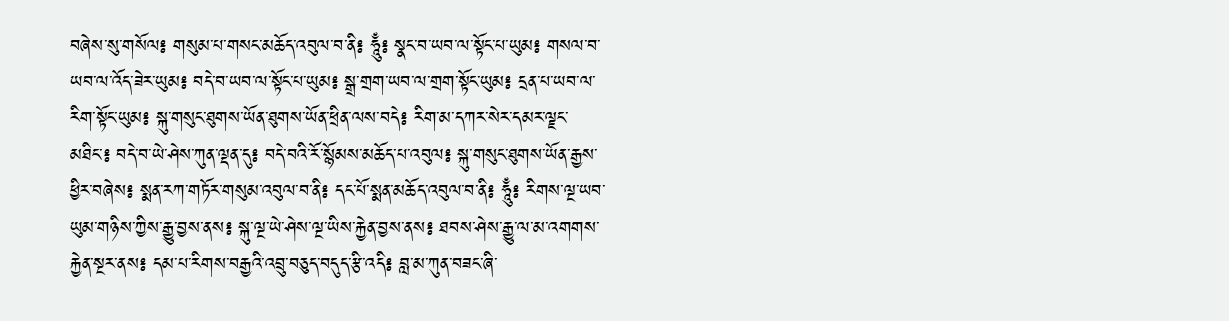བཞེས་སུ་གསོལ༔ གསུམ་པ་གསང་མཆོད་འབུལ་བ་ནི༔ ཧཱུྃ༔ སྣང་བ་ཡབ་ལ་སྟོང་པ་ཡུམ༔ གསལ་བ་ཡབ་ལ་འོད་ཟེར་ཡུམ༔ བདེ་བ་ཡབ་ལ་སྟོང་པ་ཡུམ༔ སྒྲ་གྲག་ཡབ་ལ་གྲག་སྟོང་ཡུམ༔ དྲན་པ་ཡབ་ལ་རིག་སྟོང་ཡུམ༔ སྐུ་གསུང་ཐུགས་ཡོན་ཐུགས་ཡོན་ཕྲིན་ལས་བདེ༔ རིག་མ་དཀར་སེར་དམར་ལྗང་མཐིང་༔ བདེ་བ་ཡེ་ཤེས་ཀུན་ལྡན་དུ༔ བདེ་བའི་རོ་སྙོམས་མཆོད་པ་འབུལ༔ སྐུ་གསུང་ཐུགས་ཡོན་རྒྱས་ཕྱིར་བཞེས༔ སྨན་རཀ་གཏོར་གསུམ་འབུལ་བ་ནི༔ དང་པོ་སྨན་མཆོད་འབུལ་བ་ནི༔ ཧཱུྃ༔ རིགས་ལྔ་ཡབ་ཡུམ་གཉིས་ཀྱིས་རྒྱུ་བྱས་ནས༔ སྐུ་ལྔ་ཡེ་ཤེས་ལྔ་ཡིས་རྐྱེན་བྱས་ནས༔ ཐབས་ཤེས་རྒྱུ་ལ་མ་འགགས་རྐྱེན་སྔར་ནས༔ དམ་པ་རིགས་བརྒྱའི་འབྲུ་བཅུད་བདུད་རྩི་འདི༔ བླ་མ་ཀུན་བཟང་ཞི་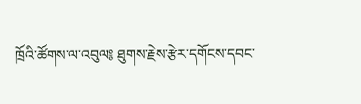ཁྲོའི་ཚོགས་ལ་འབུལ༔ ཐུགས་རྗེས་རྩེར་དགོངས་དབང་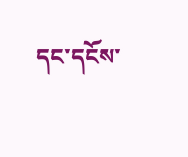དང་དངོས་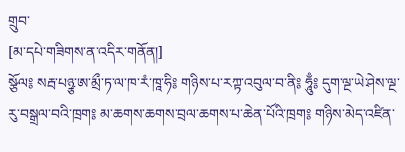གྲུབ་
[མ་དཔེ་གཟིགས་ན་འདིར་གནོན།]
སྩོལ༔ སརྦ་པཉྩ་ཨ་མྲྀ་ཏ་ལ་ཁ་རཾ་ཁཱ་ཧི༔ གཉིས་པ་རཀྟ་འབུལ་བ་ནི༔ ཧཱུྃ༔ དུག་ལྔ་ཡེ་ཤེས་ལྔ་རུ་བསྒྲལ་བའི་ཁྲག༔ མ་ཆགས་ཆགས་བྲལ་ཆགས་པ་ཆེན་པོའི་ཁྲག༔ གཉིས་མེད་འཛིན་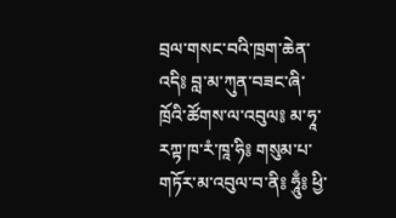བྲལ་གསང་བའི་ཁྲག་ཆེན་འདི༔ བླ་མ་ཀུན་བཟང་ཞི་ཁྲོའི་ཚོགས་ལ་འབུལ༔ མ་ཧཱ་རཀྟ་ཁ་རཾ་ཁཱ་ཧི༔ གསུམ་པ་གཏོར་མ་འབུལ་བ་ནི༔ ཧཱུྃ༔ ཕྱི་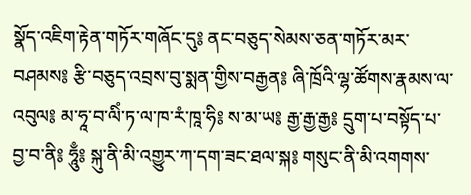སྣོད་འཇིག་རྟེན་གཏོར་གཞོང་དུ༔ ནང་བཅུད་སེམས་ཅན་གཏོར་མར་བཤམས༔ རྩི་བཅུད་འབྲས་བུ་སྨན་གྱིས་བརྒྱན༔ ཞི་ཁྲོའི་ལྷ་ཚོགས་རྣམས་ལ་འབུལ༔ མ་ཧཱ་བ་ལིཾ་ཏ་ལ་ཁ་རཾ་ཁཱ་ཧི༔ ས་མ་ཡ༔ རྒྱ་རྒྱ་རྒྱ༔ དྲུག་པ་བསྟོད་པ་བྱ་བ་ནི༔ ཧཱུྃ༔ སྐུ་ནི་མི་འགྱུར་ཀ་དག་ཟང་ཐལ་སྐ༔ གསུང་ནི་མི་འགགས་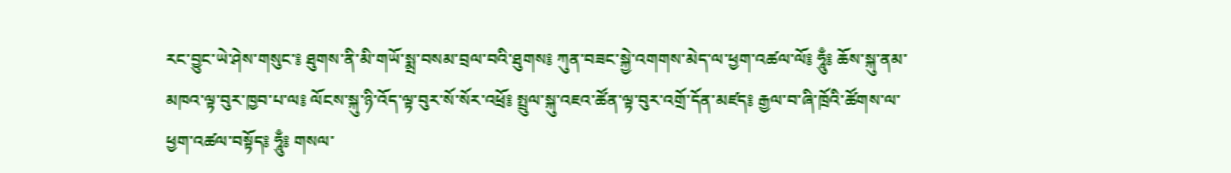རང་བྱུང་ཡེ་ཤེས་གསུང་༔ ཐུགས་ནི་མི་གཡོ་སྨྲ་བསམ་བྲལ་བའི་ཐུགས༔ ཀུན་བཟང་སྐྱེ་འགགས་མེད་ལ་ཕྱག་འཚལ་ལོ༔ ཧཱུྃ༔ ཆོས་སྐུ་ནམ་མཁའ་ལྟ་བུར་ཁྱབ་པ་ལ༔ ལོངས་སྐུ་ཉི་འོད་ལྟ་བུར་སོ་སོར་འཕྲོ༔ སྤྲུལ་སྐུ་འཇའ་ཚོན་ལྟ་བུར་འགྲོ་དོན་མཛད༔ རྒྱལ་བ་ཞི་ཁྲོའི་ཚོགས་ལ་ཕྱག་འཚལ་བསྟོད༔ ཧཱུྃ༔ གསལ་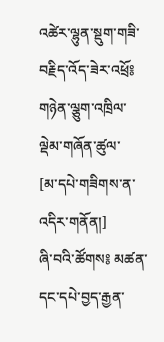འཚེར་ལྷུན་སྡུག་གཟི་བརྗིད་འོད་ཟེར་འཕྲོ༔ གཉེན་ལྕུག་འཁྲིལ་ལྡེམ་གཞོན་ཚུལ་
[མ་དཔེ་གཟིགས་ན་འདིར་གནོན།]
ཞི་བའི་ཚོགས༔ མཚན་དང་དཔེ་བྱད་རྒྱན་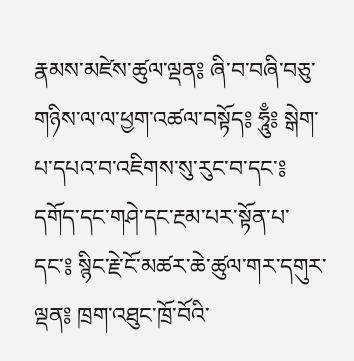རྣམས་མཛེས་ཚུལ་ལྡན༔ ཞི་བ་བཞི་བཅུ་གཉིས་ལ་ལ་ཕྱག་འཚལ་བསྟོད༔ ཧཱུྃ༔ སྒེག་པ་དཔའ་བ་འཇིགས་སུ་རུང་བ་དང་༔ དགོད་དང་གཤེ་དང་རྔམ་པར་སྟོན་པ་དང་༔ སྙིང་རྗེ་ངོ་མཚར་ཆེ་ཚུལ་གར་དགུར་ལྡན༔ ཁྲག་འཐུང་ཁྲོ་བོའི་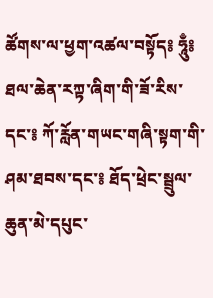ཚོགས་ལ་ཕྱག་འཚལ་བསྟོད༔ ཧཱུྃ༔ ཐལ་ཆེན་རཀྟ་ཞིག་གི་ཟོ་རིས་དང་༔ ཀོ་རློན་གཡང་གཞི་སྟག་གི་ཤམ་ཐབས་དང་༔ ཐོད་ཕྲེང་སྦྲུལ་ཆུན་མེ་དཔུང་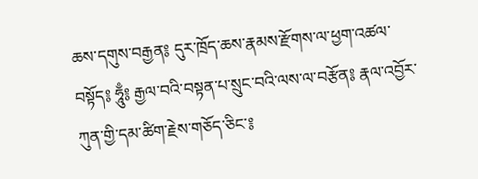ཆས་དགུས་བརྒྱན༔ དུར་ཁྲོད་ཆས་རྣམས་རྫོགས་ལ་ཕྱག་འཚལ་བསྟོད༔ ཧཱུྃ༔ རྒྱལ་བའི་བསྟན་པ་སྲུང་བའི་ལས་ལ་བརྩོན༔ རྣལ་འབྱོར་ཀུན་གྱི་དམ་ཚིག་རྗེས་གཅོད་ཅིང་༔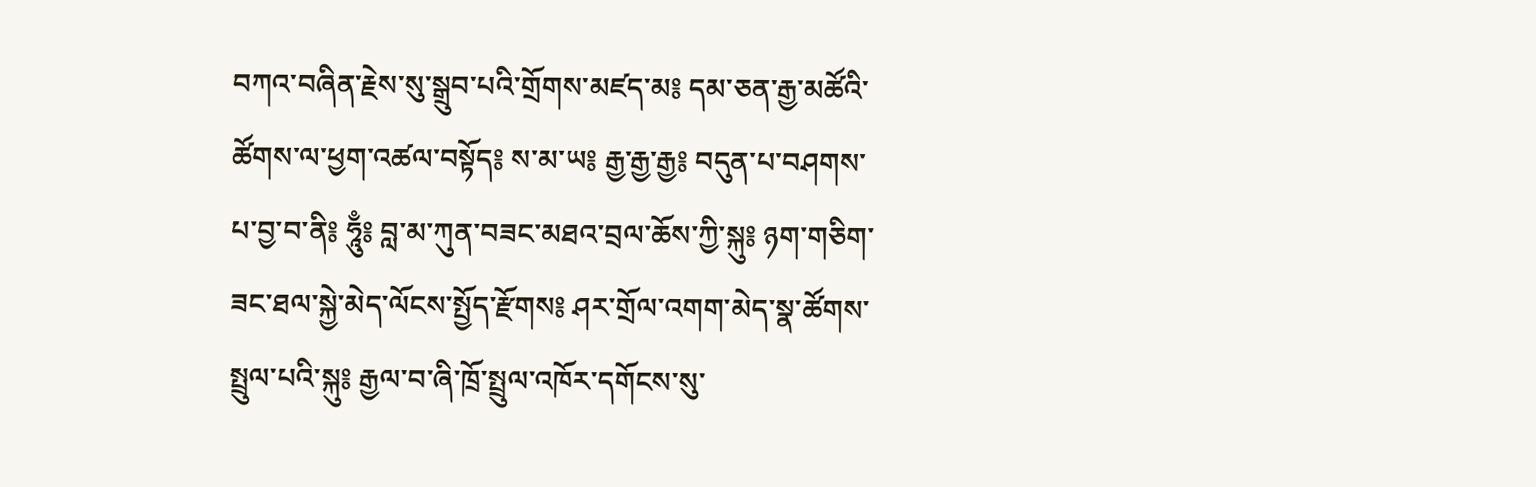བཀའ་བཞིན་རྗེས་སུ་སྒྲུབ་པའི་གྲོགས་མཛད་མ༔ དམ་ཅན་རྒྱ་མཚོའི་ཚོགས་ལ་ཕྱག་འཚལ་བསྟོད༔ ས་མ་ཡ༔ རྒྱ་རྒྱ་རྒྱ༔ བདུན་པ་བཤགས་པ་བྱ་བ་ནི༔ ཧཱུྃ༔ བླ་མ་ཀུན་བཟང་མཐའ་བྲལ་ཆོས་ཀྱི་སྐུ༔ ཉག་གཅིག་ཟང་ཐལ་སྐྱེ་མེད་ལོངས་སྤྱོད་རྫོགས༔ ཤར་གྲོལ་འགག་མེད་སྣ་ཚོགས་སྤྲུལ་པའི་སྐུ༔ རྒྱལ་བ་ཞི་ཁྲོ་སྤྲུལ་འཁོར་དགོངས་སུ་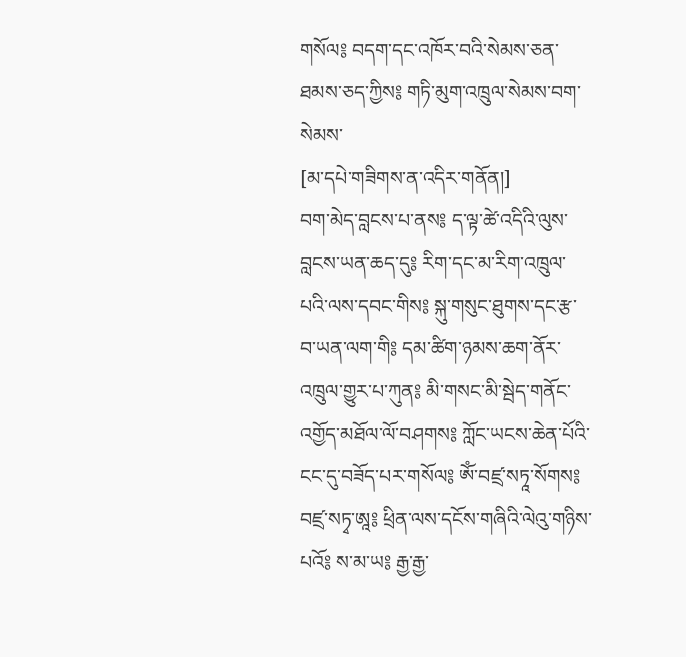གསོལ༔ བདག་དང་འཁོར་བའི་སེམས་ཅན་ཐམས་ཅད་ཀྱིས༔ གཏི་མུག་འཁྲུལ་སེམས་བག་སེམས་
[མ་དཔེ་གཟིགས་ན་འདིར་གནོན།]
བག་མེད་བླངས་པ་ནས༔ ད་ལྟ་ཚེ་འདིའི་ལུས་བླངས་ཡན་ཆད་དུ༔ རིག་དང་མ་རིག་འཁྲུལ་པའི་ལས་དབང་གིས༔ སྐུ་གསུང་ཐུགས་དང་རྩ་བ་ཡན་ལག་གི༔ དམ་ཚིག་ཉམས་ཆག་ནོར་འཁྲུལ་གྱུར་པ་ཀུན༔ མི་གསང་མི་སྦེད་གནོང་འགྱོད་མཐོལ་ལོ་བཤགས༔ ཀློང་ཡངས་ཆེན་པོའི་ངང་དུ་བཟོད་པར་གསོལ༔ ཨོཾ་བཛྲ་སཏཱ་སོགས༔ བཛྲ་སཏྭ་ཨཱ༔ ཕྲིན་ལས་དངོས་གཞིའི་ལེའུ་གཉིས་པའོ༔ ས་མ་ཡ༔ རྒྱ་རྒྱ་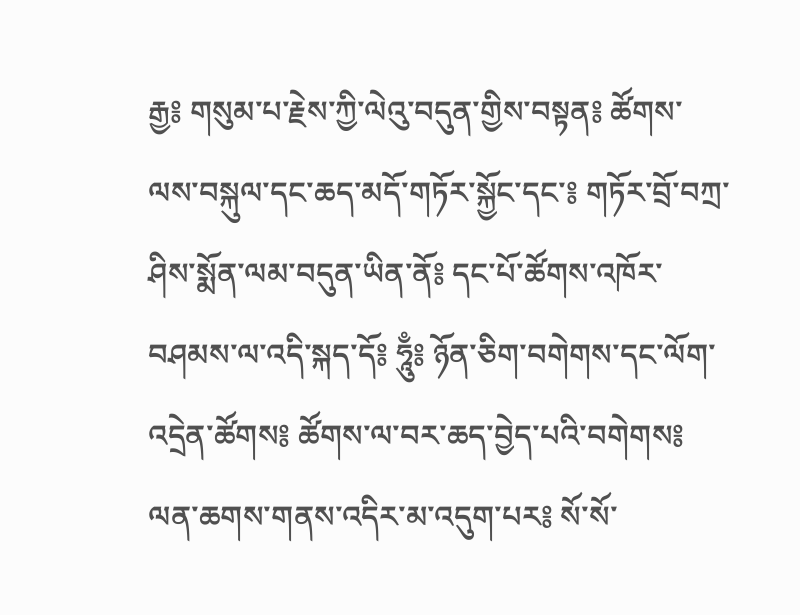རྒྱ༔ གསུམ་པ་རྗེས་ཀྱི་ལེའུ་བདུན་གྱིས་བསྟན༔ ཚོགས་ལས་བསྐུལ་དང་ཆད་མདོ་གཏོར་སྐྱོང་དང་༔ གཏོར་བྲོ་བཀྲ་ཤིས་སྨོན་ལམ་བདུན་ཡིན་ནོ༔ དང་པོ་ཚོགས་འཁོར་བཤམས་ལ་འདི་སྐད་དོ༔ ཧཱུྃ༔ ཉོན་ཅིག་བགེགས་དང་ལོག་འདྲེན་ཚོགས༔ ཚོགས་ལ་བར་ཆད་བྱེད་པའི་བགེགས༔ ལན་ཆགས་གནས་འདིར་མ་འདུག་པར༔ སོ་སོ་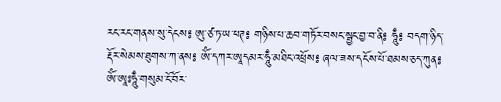རང་རང་གནས་སུ་དེངས༔ ཨུ་ཙ་ཏ་ཡ་ཕཊ༔ གཉིས་པ་ཆབ་གཏོར་བསང་སྦྱང་བྱ་བ་ནི༔ ཧཱུྃ༔ བདག་ཉིད་རྡོར་སེམས་ཐུགས་ཀ་ནས༔ ཨོཾ་དཀར་ཨཱདམར་ཧཱུྃ་མཐིང་འཕྲོས༔ ཞལ་ཟས་དངོས་པོ་ཐམས་ཅད་ཀུན༔ ཨོཾ་ཨཱཿཧཱུྃ་གསུམ་ངོ་བོར་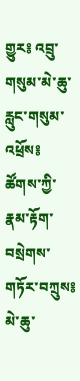གྱུར༔ འབྲུ་གསུམ་མེ་ཆུ་རླུང་གསུམ་འཕྲོས༔ ཚོགས་ཀྱི་རྣམ་རྟོག་བསྲེགས་གཏོར་བཀྲུས༔ མེ་ཆུ་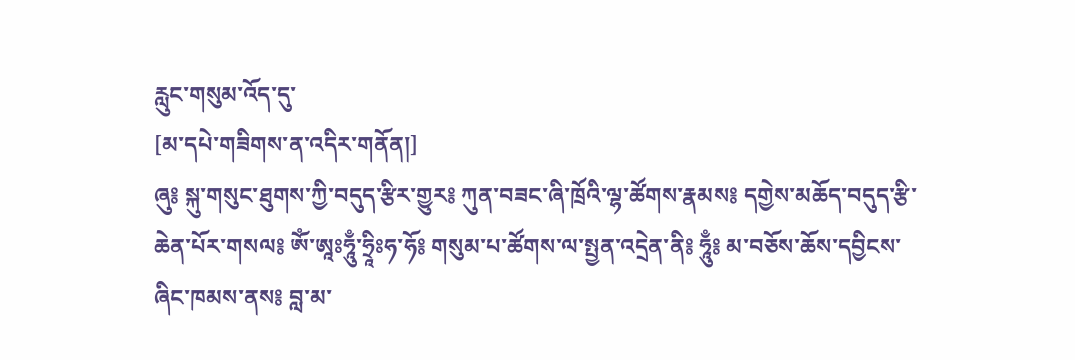རླུང་གསུམ་འོད་དུ་
[མ་དཔེ་གཟིགས་ན་འདིར་གནོན།]
ཞུ༔ སྐུ་གསུང་ཐུགས་ཀྱི་བདུད་རྩིར་གྱུར༔ ཀུན་བཟང་ཞི་ཁྲོའི་ལྷ་ཚོགས་རྣམས༔ དགྱེས་མཆོད་བདུད་རྩི་ཆེན་པོར་གསལ༔ ཨོཾ་ཨཱཿཧཱུྃ་ཧྲཱིཿཧ་ཧོ༔ གསུམ་པ་ཚོགས་ལ་སྤྱན་འདྲེན་ནི༔ ཧཱུྃ༔ མ་བཅོས་ཆོས་དབྱིངས་ཞིང་ཁམས་ནས༔ བླ་མ་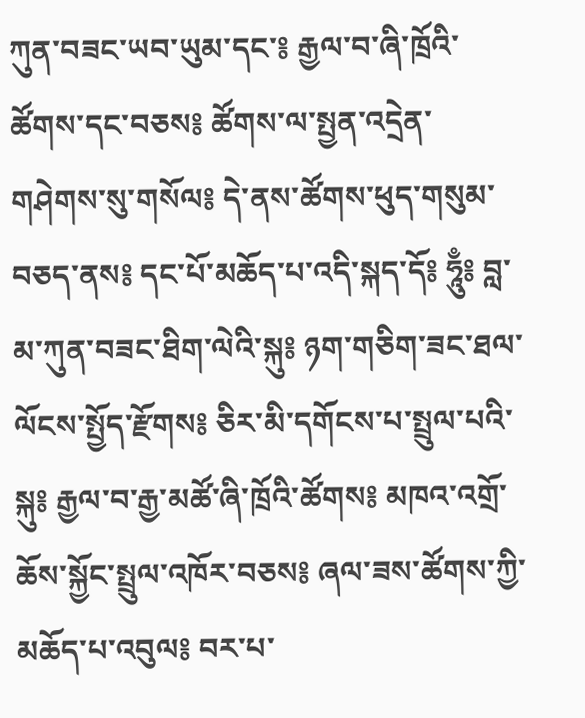ཀུན་བཟང་ཡབ་ཡུམ་དང་༔ རྒྱལ་བ་ཞི་ཁྲོའི་ཚོགས་དང་བཅས༔ ཚོགས་ལ་སྤྱན་འདྲེན་གཤེགས་སུ་གསོལ༔ དེ་ནས་ཚོགས་ཕུད་གསུམ་བཅད་ནས༔ དང་པོ་མཆོད་པ་འདི་སྐད་དོ༔ ཧཱུྃ༔ བླ་མ་ཀུན་བཟང་ཐིག་ལེའི་སྐུ༔ ཉག་གཅིག་ཟང་ཐལ་ལོངས་སྤྱོད་རྫོགས༔ ཅིར་མི་དགོངས་པ་སྤྲུལ་པའི་སྐུ༔ རྒྱལ་བ་རྒྱ་མཚོ་ཞི་ཁྲོའི་ཚོགས༔ མཁའ་འགྲོ་ཆོས་སྐྱོང་སྤྲུལ་འཁོར་བཅས༔ ཞལ་ཟས་ཚོགས་ཀྱི་མཆོད་པ་འབུལ༔ བར་པ་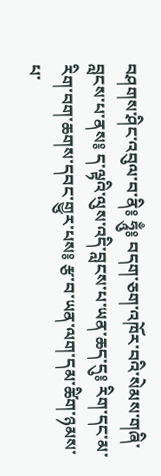བཤགས་ཤིང་འབུལ་བ་ནི༔ ཧཱུྃ༔ བདག་ཅག་འཁོར་བའི་སེམས་གཞི་བླངས་པ་ནས༔ ད་ལྟའི་ལུས་འདི་བླངས་པ་ཡན་ཆད་དུ༔ རིག་དང་མ་རིག་བག་ཆགས་དབང་གྱུར་པས༔ རྩ་བ་ཡན་ལག་དམ་ཚིག་ཉམས་པ་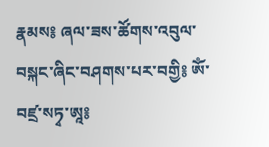རྣམས༔ ཞལ་ཟས་ཚོགས་འབུལ་བསྐང་ཞིང་བཤགས་པར་བགྱི༔ ཨོཾ་བཛྲ་སཏྭ་ཨཱ༔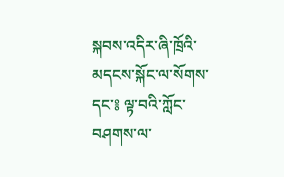སྐབས་འདིར་ཞི་ཁྲོའི་མདངས་སྐོང་ལ་སོགས་དང་༔ ལྟ་བའི་ཀློང་བཤགས་ལ་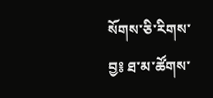སོགས་ཅི་རིགས་བྱ༔ ཐ་མ་ཚོགས་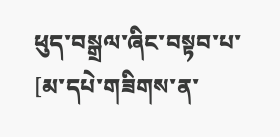ཕུད་བསྒྲལ་ཞིང་བསྟབ་པ་
[མ་དཔེ་གཟིགས་ན་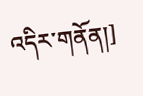འདིར་གནོན།]